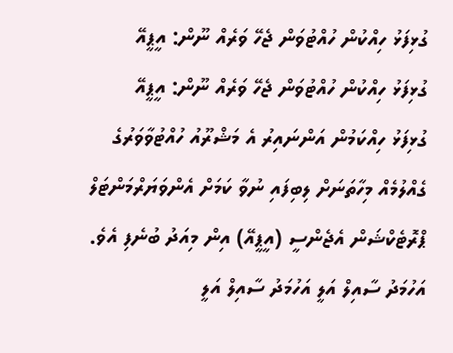ގުޅިފަޅު ހިއްކުން ހުއްޓުވަން ޖެހޭ ވަރެއް ނޫން: އީޕީއޭ
ގުޅިފަޅު ހިއްކުން ހުއްޓުވަން ޖެހޭ ވަރެއް ނޫން: އީޕީއޭ
ގުޅިފަޅު ހިއްކަމުން އަންނައިރު އެ މަޝްރޫއު ހުއްޓުވާވަރުގެ ގެއްލުމެއް މިހާތަނަށް ލިބިފައި ނުވާ ކަމަށް އެންވަޔަރްމަންޓަލް ޕްރޮޓެކްޝަން އެޖެންސީ (އީޕީއޭ) އިން މިއަދު ބުނެފި އެވެ.
އަހުމަދު ސާއިލް އަލީ އަހުމަދު ސާއިލް އަލީ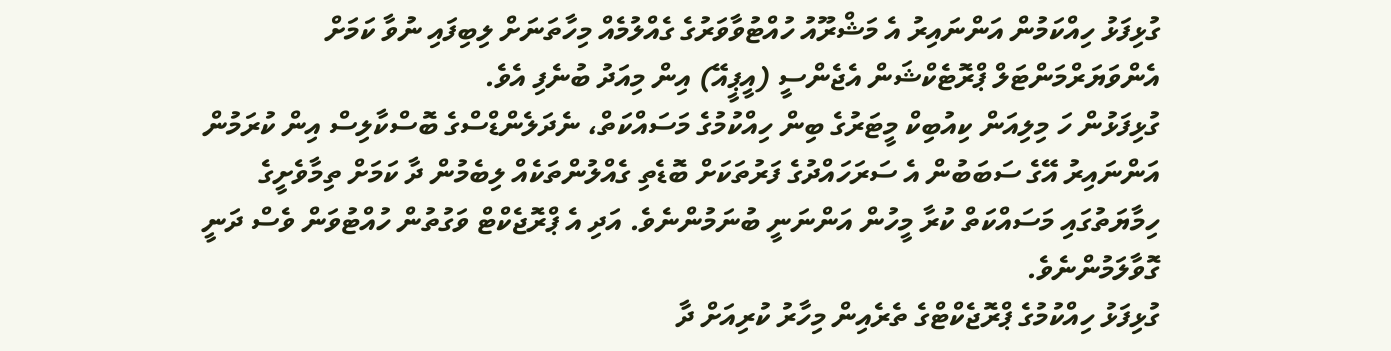ގުޅިފަޅު ހިއްކަމުން އަންނައިރު އެ މަޝްރޫއު ހުއްޓުވާވަރުގެ ގެއްލުމެއް މިހާތަނަށް ލިބިފައި ނުވާ ކަމަށް އެންވަޔަރްމަންޓަލް ޕްރޮޓެކްޝަން އެޖެންސީ (އީޕީއޭ) އިން މިއަދު ބުނެފި އެވެ.
ގުޅިފަޅުން ހަ މިލިއަން ކިއުބިކް މީޓަރުގެ ބިން ހިއްކުމުގެ މަސައްކަތް، ނެދަލެންޑްސްގެ ބޮސްކާލިސް އިން ކުރަމުން އަންނައިރު އޭގެ ސަބަބުން އެ ސަރަހައްދުގެ ފަރުތަކަށް ބޮޑެތި ގެއްލުންތަކެއް ލިބެމުން ދާ ކަމަށް ތިމާވެށީގެ ހިމާޔަތުގައި މަސައްކަތް ކުރާ މީހުން އަންނަނީ ބުނަމުންނެވެ. އަދި އެ ޕްރޮޖެކްޓް ވަގުތުން ހުއްޓުވަން ވެސް ދަނީ ގޮވާލަމުންނެވެ.
ގުޅިފަޅު ހިއްކުމުގެ ޕްރޮޖެކްޓްގެ ތެރެއިން މިހާރު ކުރިއަށް ދާ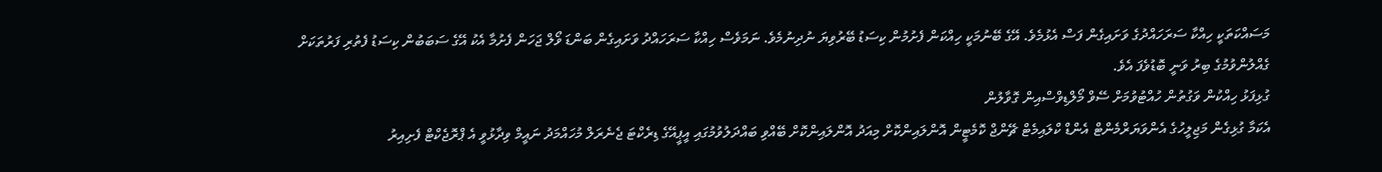މަސައްކަތަކީ ހިއްކާ ސަރަހައްދުގެ ވަށައިގެން ފަސް އެޅުމެވެ. އޭގެ ބޭނުމަކީ ހިއްކަން ފެށުމުން ކިސަޑު ބޭރުވިޔަ ނުދިނުމެވެ. ނަމަވެސް ހިއްކާ ސަރަހައްދު ވަށައިގެން ބަންޑަ ވޯލް ޖަހަން ފެށުމާ އެކު އޭގެ ސަބަބުން ކިސަޑު ފެތުރި ފަރުތަކަށް ގެއްލުންވުމުގެ ބިރު ވަނީ ބޮޑުވެފަ އެވެ.
ގުޅިފަޅު ހިއްކުން ވަގުތުން ހުއްޓުވުމަށް ސޭވް މޯލްޑިވްސްއިން ގޮވާލުން
އެކަމާ ގުޅިގެން މަޖިލީހުގެ އެންވަޔަރްމެންޓް އެންޑް ކްލައިމެޓް ޗޭންޖް ކޮމެޓީން އޮންލައިންކޮށް މިއަދު އޮންލައިންކޮށް ބޭއްވި ބައްދަލުވުމުގައި އީޕީއޭގެ ޑިރެކްޓަ ޖެނެރަލް މުހައްމަދު ނައީމް ވިދާޅުވީ އެ ޕްރޮޖެކްޓް ފެށިއިރު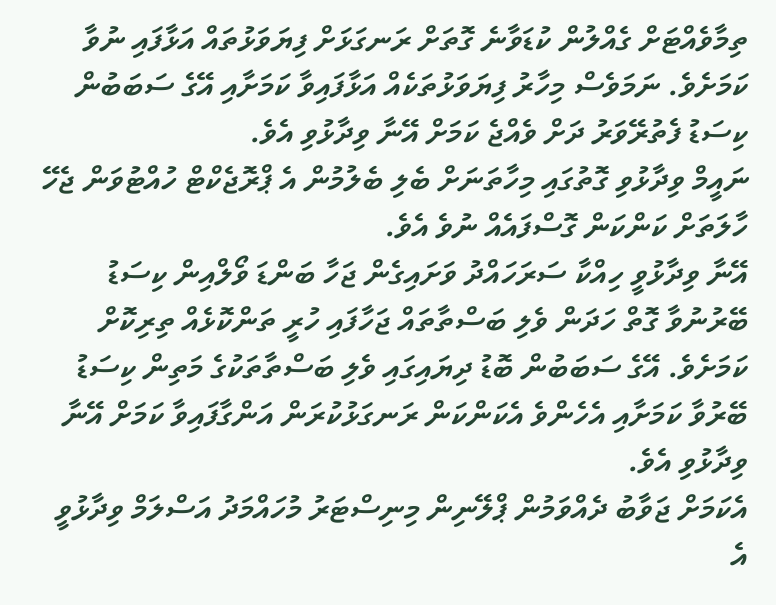ތިމާވެއްޓަށް ގެއްލުން ކުޑަވާނެ ގޮތަށް ރަނގަޅަށް ފިޔަވަޅުތައް އަޅާފައި ނުވާ ކަމަށެވެ. ނަމަވެސް މިހާރު ފިޔަވަޅުތަކެއް އަޅާފައިވާ ކަމަށާއި އޭގެ ސަބަބުން ކިސަޑު ފެތުރޭވަރު ދަށް ވެއްޖެ ކަމަށް އޭނާ ވިދާޅުވި އެވެ.
ނައީމް ވިދާޅުވި ގޮތުގައި މިހާތަނަށް ބެލި ބެލުމުން އެ ޕްރޮޖެކްޓް ހުއްޓުވަން ޖެހޭ ހާލަތަށް ކަންކަން ގޮސްފައެއް ނުވެ އެވެ.
އޭނާ ވިދާޅުވީ ހިއްކާ ސަރަހައްދު ވަށައިގެން ޖަހާ ބަންޑަ ވޯލްއިން ކިސަޑު ބޭރުނުވާ ގޮތް ހަދަން ވެލި ބަސްތާތައް ޖަހާފައި ހުރީ ތަންކޮޅެއް ތިރިކޮށް ކަމަށެވެ. އޭގެ ސަބަބުން ބޮޑު ދިޔައިގައި ވެލި ބަސްތާތަކުގެ މަތިން ކިސަޑު ބޭރުވާ ކަމަށާއި އެހެންވެ އެކަންކަން ރަނގަޅުކުރަން އަންގާފައިވާ ކަމަށް އޭނާ ވިދާޅުވި އެވެ.
އެކަމަށް ޖަވާބު ދެއްވަމުން ޕްލޭނިން މިނިސްޓަރު މުހައްމަދު އަސްލަމް ވިދާޅުވީ އެ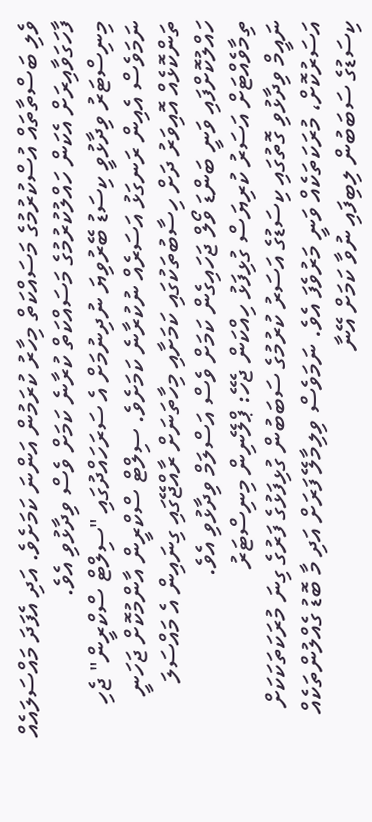ވެލި ބަސްތާތައް އުސްކުރުމުގެ މަސައްކަތް މިހާރު ކުރަމުން އަންނަ ކަމަށެވެ. އަދި އެފަދަ މައްސަލައެއް ފާހަގަވާއިރަށް އެކަން ހައްލުކުރުމުގެ މަސައްކަތް ކުރާނެ ކަމަށް ވެސް ވިދާޅުވި އެވެ.
މިނިސްޓަރު ވިދާޅުވީ ކިސަޑު ބޭރުވިޔަ ނުދިނުމަށް އެ ސަރަހައްދުގައި "ސިލްޓް ސްކްރީން" ޖެހި ނަމަވެސް އެއިން ރަނގަޅު އަސަރެއް ނުކުރާނެ ކަމަށެވެ. ސިލްޓް ސްކްރީން އާންމުކޮށް ޖަހަނީ ތަންކޮޅެއް އޮއިވަރު ދަށް ހިސާބުތަކުގައި ކަމަށާއި މިހާތަނަށް ރާއްޖޭގައި ގިނައިން އެ މައްސަލަ ހައްލުކޮށްފައި ވަނީ ބަންޑަ ވޯލް ޖަހައިގެން ކަމަށް ވެސް އަސްލަމް ވިދާޅުވި އެވެ.
ތިމާވެއްޓަށް އަސަރު ކުރިޔަސް ގުޅިފަޅު ހިއްކަން ޖެހޭ: ޕްލޭނިން މިނިސްޓަރު
ނައީމް ވިދާޅުވި ގޮތުގައި ކިސަޑުގެ އަސަރު ކުރުމުގެ ސަބަބުން ގުޅިފަޅުގެ ފަރުގެ ގިނަ މުރަކަތަކަކަށް އަސަރުކޮށް، މުރަކަތަކެއް ވަނީ މަރުވެފަ އެވެ. ނަމަވެސް ވިލިމާލޭ ފަރަށް އަދި މާ ބޮޑު ގެއްލުންތަކެއް ކިސަޑުގެ ސަބަބުން ލިބިފައި ނުވާ ކަމަށް އޭނާ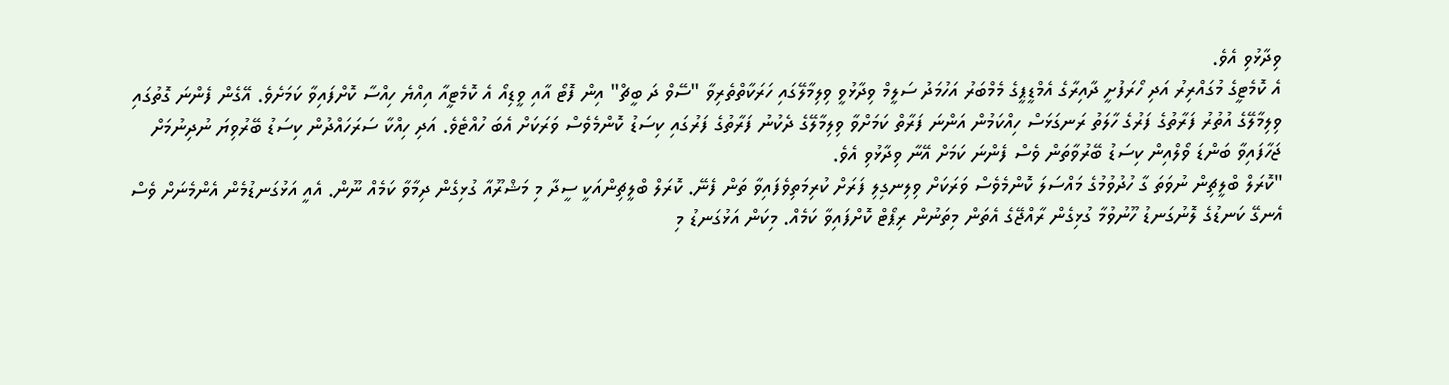ވިދާޅުވި އެވެ.
އެ ކޮމެޓީގެ މުގައްރިރު އަދި ހޯރަފުށީ ދާއިރާގެ އެމްޑީޕީގެ މެމްބަރު އަހުމަދު ސަލީމް ވިދާޅުވީ ވިލިމާލޭގައި ހަރަކާތްތެރިވާ "ސޭވް ދަ ބީޗް" އިން ފޮޓޯ އާއި ވީޑިއޯ އެ ކޮމެޓީއާ އިއްޔެ ހިއްސާ ކޮށްފައިވާ ކަމަށެވެ. އޭގެން ފެންނަ ގޮތުގައި ވިލިމާލޭގެ އުތުރު ފަރާތުގެ ފަރުގެ ހާލަތު ރަނގަޅަސް ހިއްކަމުން އަންނަ ފަރާތް ކަމަށްވާ ވިލިމާލޭގެ ދެކުނު ފަރާތުގެ ފަރުގައި ކިސަޑު ކޮންމެވެސް ވަރަކަށް އެބަ ހުއްޓެވެ. އަދި ހިއްކާ ސަރަހައްދުން ކިސަޑު ބޭރުވިޔަ ނުދިނުމަށް ޖަހާފައިވާ ބަންޑަ ވޯލްއިން ކިސަޑު ބޭރުވާތަން ވެސް ފެންނަ ކަމަށް އޭނާ ވިދާޅުވި އެވެ.
"ކޮރަލް ބްލީޗިން ނުވަތަ ގާ ހުދުވުމުގެ މައްސަލަ ކޮންމެވެސް ވަރަކަށް ވިލިނގިލި ފަރަށް ކުރިމަތިވެފައިވާ ތަން ފެނޭ. ކޮރަލް ބްލީޗިންއަކީ ސީދާ މި މަޝްރޫއާ ގުޅިގެން ދިމާވާ ކަމެއް ނޫން. އެއީ އަޅުގަނޑުމެން އެންމެނަށް ވެސް އެނގޭ ކަނޑުގެ ލޮނުގަނޑު ހޫނުވުމާ ގުޅިގެން ރާއްޖޭގެ އެތަން މިތަނުން ރިޕޯޓް ކޮށްފައިވާ ކަމެއް. މިކަން އަޅުގަނޑު މި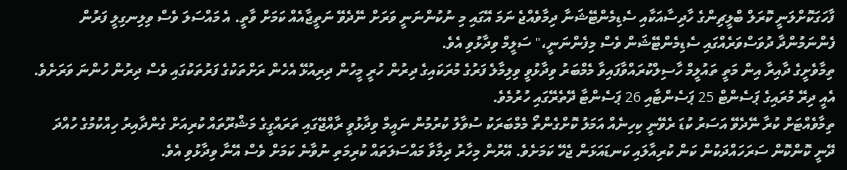ފާހަގަކޮށްލަނީ ކޮރަލް ބްލީޗިންގެ ހާދިސާއަކާއި ސެޑިމެންޓޭޝަނާ ދިމާވެއްޖެ ނަމަ އޭގައި މި ނުކުންނަނީ ވަރަށް ނޭދެވޭ ނަތީޖާއެއް ކަމަށް ވާތީ. އެ މައްސަލަ ވެސް ވިލިނގިލީ ފަރުން ފެންނަމުންދާ ދުވަސްވަރެއްގައި ސެޑިމެންޓޭޝަން ވެސް މިފެންނަނީ،" ސަލީމް ވިދާޅުވި އެވެ.
ތިމާވެށީގެ ދާއިރާ އިން މަތީ ތައުލީމް ހާސިލްކުރައްވާފައިވާ މެމްބަރު ވިދާޅުވީ ވިލިމާލެ ފަރުގެ މުރަކައިގެ ދިރުން ހުރީ މީހުން ދިރިއުޅޭ އެހެން ރަށްތަކުގެ ފަރުތަކުގައި ވެސް ދިރުން ހުންނަ ވަރަށެވެ. އެއީ ދިރޭ މުރައިގެ ޕަސެންޓް 25 ޕަސެންޓާއި 26 ޕަސެންޓާ ދޭތެރޭގައި ހުރުމެވެ.
ތިމާވެއްޓަށް ކުރާ ނޭދެވޭ އަސަރު ކުޑަ ރެވޭނީ ކިހިނެއް އަމަލު ކޮށްގެންތޯ މެމްބަރަކު ސުވާލު ކުރުމުން ނައީމް ވިދާޅުވީ ރާއްޖޭގައި ތަރައްގީގެ މަޝްރޫތައް ކުރިއަށް ގެންދާއިރު ހިއްކުމުގެ ހުއްދަ ދޭނީ ކޮންކޮން ސަރަހައްދަކުން ކަން ކުރިއާލައި ކަނޑައަޅަން ޖެހޭ ކަމަށެވެ. އޭރުން މިހާރު ދިމާވާ މައްސަލަތައް ކުރިމަތި ނުވާނެ ކަމަށް ވެސް އޭނާ ވިދާޅުވި އެވެ.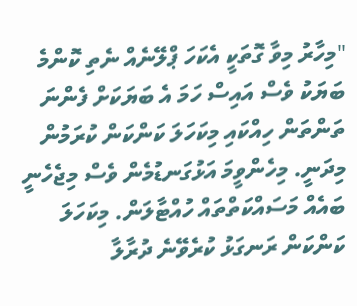"މިހާރު މިވާ ގޮތަކީ އެކަހަ ޕްލޭނެއް ނެތި ކޮންމެ ބަޔަކު ވެސް އައިސް ހަމަ އެ ބަޔަކަށް ފެންނަ ތަންތަން ހިއްކައި މިކަހަލަ ކަންކަން ކުރަމުން މިދަނީ. މިހެންވީމަ އަޅުގަނޑުމެން ވެސް މިޖެހެނީ ބައެއް މަސައްކަތްތައް ހުއްޓާލަން. މިކަހަލަ ކަންކަން ރަނގަޅު ކުރެވޭނެ ދުރާލާ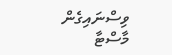ވިސްނައިގެން މާސްޓާ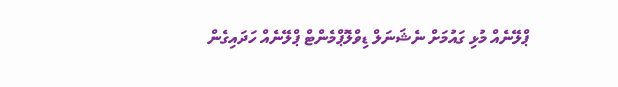ޕްލޭނެއް މުޅި ގައުމަށް ނެޝަނަލް ޑިވްލޮޕްމެންޓް ޕްލޭނެއް ހަދައިގެން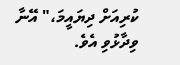ކުރިއަށް ދިޔައީމަ،" އޭނާ ވިދާޅުވި އެވެ.